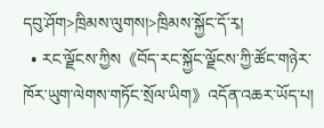དབུ་ཤོག>ཁྲིམས་ལུགས།>ཁྲིམས་སྐྱོང་དོ་རྭ།
  • རང་ལྗོངས་ཀྱིས《བོད་རང་སྐྱོང་ལྗོངས་ཀྱི་ཚོང་གཉེར་ཁོར་ཡུག་ལེགས་གཏོང་སྲོལ་ཡིག》འདོན་འཆར་ཡོད་པ།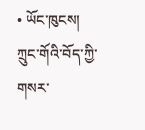• ཡོང་ཁུངས།  ཀྲུང་གོའི་བོད་ཀྱི་གསར་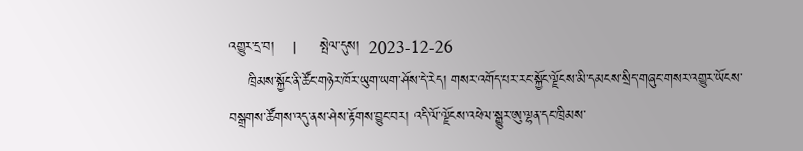འགྱུར་དྲ་བ།    |     སྤེལ་དུས།  2023-12-26
    ཁྲིམས་སྐྱོང་ནི་ཚོང་གཉེར་ཁོར་ཡུག་ཡག་ཤོས་དེ་རེད། གསར་འགོད་པར་རང་སྐྱོང་ལྗོངས་མི་དམངས་སྲིད་གཞུང་གསར་འགྱུར་ཡོངས་བསྒྲགས་ཚོགས་འདུ་ནས་ཤེས་རྟོགས་བྱུང་བར། འདི་ལོ་ལྗོངས་འཕེལ་སྒྱུར་ཨུ་ལྷན་དང་ཁྲིམས་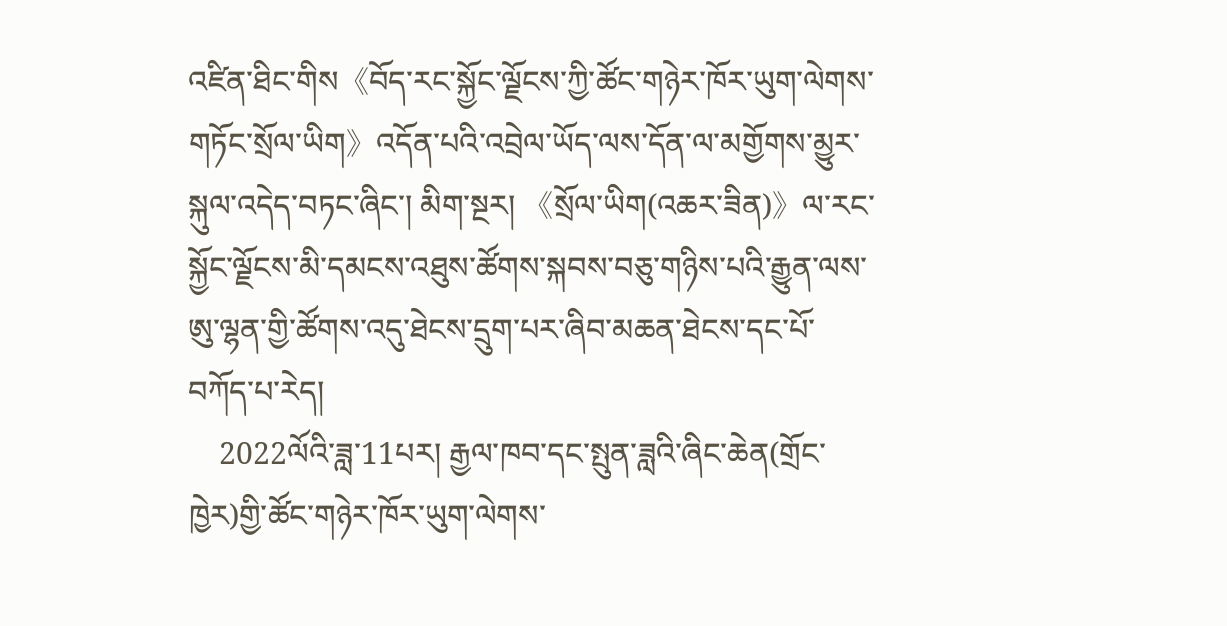འཛིན་ཐིང་གིས《བོད་རང་སྐྱོང་ལྗོངས་ཀྱི་ཚོང་གཉེར་ཁོར་ཡུག་ལེགས་གཏོང་སྲོལ་ཡིག》འདོན་པའི་འབྲེལ་ཡོད་ལས་དོན་ལ་མགྱོགས་མྱུར་སྐུལ་འདེད་བཏང་ཞིང་། མིག་སྔར། 《སྲོལ་ཡིག(འཆར་ཟིན)》ལ་རང་སྐྱོང་ལྗོངས་མི་དམངས་འཐུས་ཚོགས་སྐབས་བཅུ་གཉིས་པའི་རྒྱུན་ལས་ཨུ་ལྷན་གྱི་ཚོགས་འདུ་ཐེངས་དྲུག་པར་ཞིབ་མཆན་ཐེངས་དང་པོ་བཀོད་པ་རེད།
    2022ལོའི་ཟླ་11པར། རྒྱལ་ཁབ་དང་སྤུན་ཟླའི་ཞིང་ཆེན(གྲོང་ཁྱེར)གྱི་ཚོང་གཉེར་ཁོར་ཡུག་ལེགས་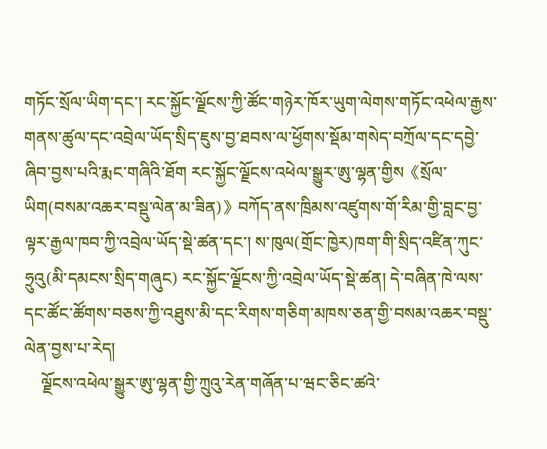གཏོང་སྲོལ་ཡིག་དང་། རང་སྐྱོང་ལྗོངས་ཀྱི་ཚོང་གཉེར་ཁོར་ཡུག་ལེགས་གཏོང་འཕེལ་རྒྱས་གནས་ཚུལ་དང་འབྲེལ་ཡོད་སྲིད་ཇུས་བྱ་ཐབས་ལ་ཕྱོགས་སྡོམ་གསེད་བཀྲོལ་དང་དབྱེ་ཞིབ་བྱས་པའི་རྨང་གཞིའི་ཐོག རང་སྐྱོང་ལྗོངས་འཕེལ་སྒྱུར་ཨུ་ལྷན་གྱིས《སྲོལ་ཡིག(བསམ་འཆར་བསྡུ་ལེན་མ་ཟིན)》བཀོད་ནས་ཁྲིམས་འཛུགས་གོ་རིམ་གྱི་བླང་བྱ་ལྟར་རྒྱལ་ཁབ་ཀྱི་འབྲེལ་ཡོད་སྡེ་ཚན་དང་། ས་ཁུལ(གྲོང་ཁྱེར)ཁག་གི་སྲིད་འཛིན་ཀུང་ཧྲུའུ(མི་དམངས་སྲིད་གཞུང) རང་སྐྱོང་ལྗོངས་ཀྱི་འབྲེལ་ཡོད་སྡེ་ཚན། དེ་བཞིན་ཁེ་ལས་དང་ཚོང་ཚོགས་བཅས་ཀྱི་འཐུས་མི་དང་རིགས་གཅིག་མཁས་ཅན་གྱི་བསམ་འཆར་བསྡུ་ལེན་བྱས་པ་རེད།
    ལྗོངས་འཕེལ་སྒྱུར་ཨུ་ལྷན་གྱི་ཀྲུའུ་རེན་གཞོན་པ་ཝང་ཅིང་ཚའེ་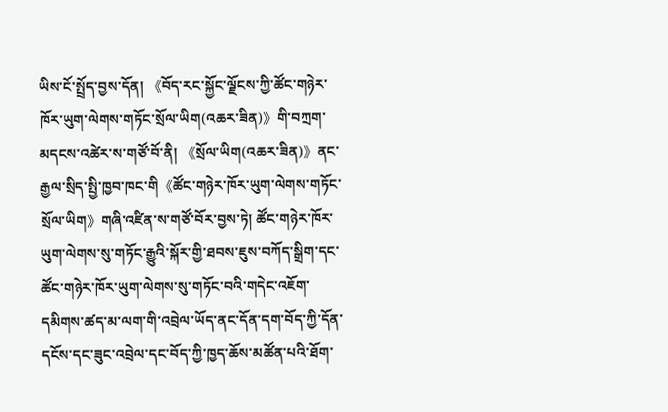ཡིས་ངོ་སྤྲོད་བྱས་དོན། 《བོད་རང་སྐྱོང་ལྗོངས་ཀྱི་ཚོང་གཉེར་ཁོར་ཡུག་ལེགས་གཏོང་སྲོལ་ཡིག(འཆར་ཟིན)》གི་བཀྲག་མདངས་འཚེར་ས་གཙོ་བོ་ནི། 《སྲོལ་ཡིག(འཆར་ཟིན)》ནང་རྒྱལ་སྲིད་སྤྱི་ཁྱབ་ཁང་གི《ཚོང་གཉེར་ཁོར་ཡུག་ལེགས་གཏོང་སྲོལ་ཡིག》གཞི་འཛིན་ས་གཙོ་བོར་བྱས་ཏེ། ཚོང་གཉེར་ཁོར་ཡུག་ལེགས་སུ་གཏོང་རྒྱུའི་སྐོར་གྱི་ཐབས་ཇུས་བཀོད་སྒྲིག་དང་ཚོང་གཉེར་ཁོར་ཡུག་ལེགས་སུ་གཏོང་བའི་གདེང་འཇོག་དམིགས་ཚད་མ་ལག་གི་འབྲེལ་ཡོད་ནང་དོན་དག་བོད་ཀྱི་དོན་དངོས་དང་ཟུང་འབྲེལ་དང་བོད་ཀྱི་ཁྱད་ཆོས་མཚོན་པའི་ཐོག་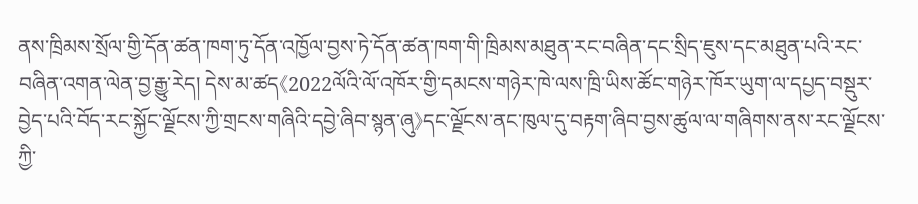ནས་ཁྲིམས་སྲོལ་གྱི་དོན་ཚན་ཁག་ཏུ་དོན་འཁྱོལ་བྱས་ཏེ་དོན་ཚན་ཁག་གི་ཁྲིམས་མཐུན་རང་བཞིན་དང་སྲིད་ཇུས་དང་མཐུན་པའི་རང་བཞིན་འགན་ལེན་བྱ་རྒྱུ་རེད། དེས་མ་ཚད《2022ལོའི་ལོ་འཁོར་གྱི་དམངས་གཉེར་ཁེ་ལས་ཁྲི་ཡིས་ཚོང་གཉེར་ཁོར་ཡུག་ལ་དཔྱད་བསྡུར་བྱེད་པའི་བོད་རང་སྐྱོང་ལྗོངས་ཀྱི་གྲངས་གཞིའི་དབྱེ་ཞིབ་སྙན་ཞུ》དང་ལྗོངས་ནང་ཁུལ་དུ་བརྟག་ཞིབ་བྱས་ཚུལ་ལ་གཞིགས་ནས་རང་ལྗོངས་ཀྱི་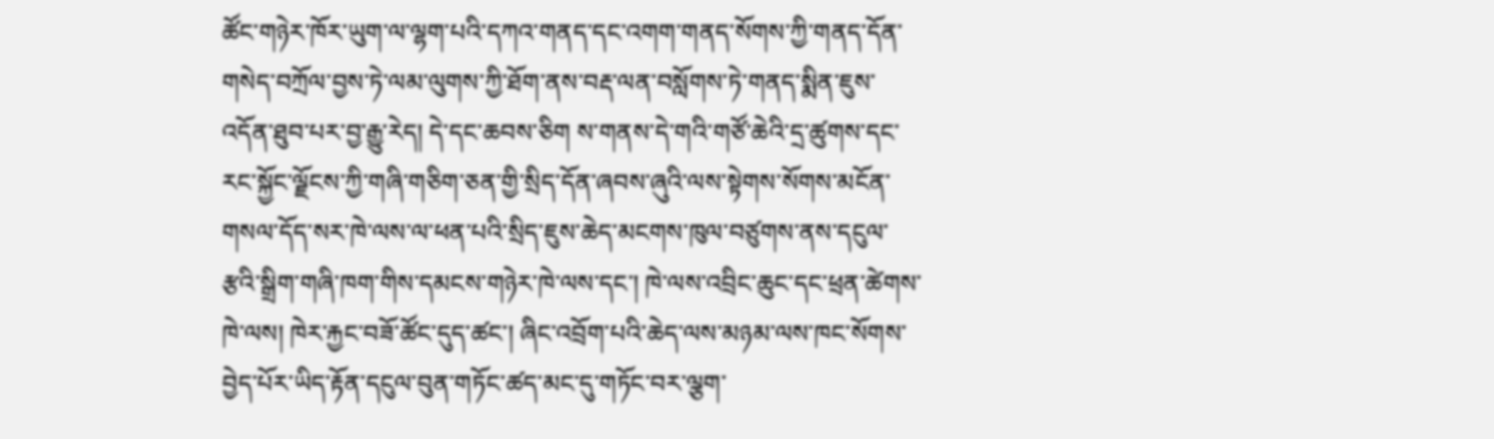ཚོང་གཉེར་ཁོར་ཡུག་ལ་ལྷག་པའི་དཀའ་གནད་དང་འགག་གནད་སོགས་ཀྱི་གནད་དོན་གསེད་བཀྲོལ་བྱས་ཏེ་ལམ་ལུགས་ཀྱི་ཐོག་ནས་བརྡ་ལན་བསློགས་ཏེ་གནད་སྨིན་ཇུས་འདོན་ཐུབ་པར་བྱ་རྒྱུ་རེད། དེ་དང་ཆབས་ཅིག ས་གནས་དེ་གའི་གཙོ་ཆེའི་དྲ་ཚུགས་དང་རང་སྐྱོང་ལྗོངས་ཀྱི་གཞི་གཅིག་ཅན་གྱི་སྲིད་དོན་ཞབས་ཞུའི་ལས་སྟེགས་སོགས་མངོན་གསལ་དོད་སར་ཁེ་ལས་ལ་ཕན་པའི་སྲིད་ཇུས་ཆེད་མངགས་ཁུལ་བཙུགས་ནས་དངུལ་རྩའི་སྒྲིག་གཞི་ཁག་གིས་དམངས་གཉེར་ཁེ་ལས་དང་། ཁེ་ལས་འབྲིང་ཆུང་དང་ཕྲན་ཚེགས་ཁེ་ལས། ཁེར་རྐྱང་བཟོ་ཚོང་དུད་ཚང་། ཞིང་འབྲོག་པའི་ཆེད་ལས་མཉམ་ལས་ཁང་སོགས་བྱེད་པོར་ཡིད་རྟོན་དངུལ་བུན་གཏོང་ཚད་མང་དུ་གཏོང་བར་ལྕག་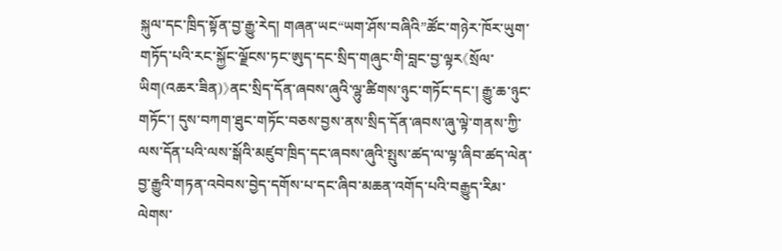སྐུལ་དང་ཁྲིད་སྟོན་བྱ་རྒྱུ་རེད། གཞན་ཡང“ཡག་ཤོས་བཞིའི”ཚོང་གཉེར་ཁོར་ཡུག་གཏོད་པའི་རང་སྐྱོང་ལྗོངས་ཏང་ཨུད་དང་སྲིད་གཞུང་གི་བླང་བྱ་ལྟར《སྲོལ་ཡིག(འཆར་ཟིན)》ནང་སྲིད་དོན་ཞབས་ཞུའི་ལྷུ་ཚིགས་ཉུང་གཏོང་དང་། རྒྱུ་ཆ་ཉུང་གཏོང་། དུས་བཀག་ཐུང་གཏོང་བཅས་བྱས་ནས་སྲིད་དོན་ཞབས་ཞུ་ལྟེ་གནས་ཀྱི་ལས་དོན་པའི་ལས་སྒོའི་མཛུབ་ཁྲིད་དང་ཞབས་ཞུའི་སྤུས་ཚད་ལ་ལྟ་ཞིབ་ཚད་ལེན་བྱ་རྒྱུའི་གཏན་འབེབས་བྱེད་དགོས་པ་དང་ཞིབ་མཆན་འགོད་པའི་བརྒྱུད་རིམ་ལེགས་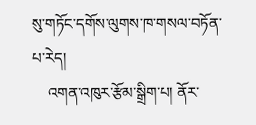སུ་གཏོང་དགོས་ལུགས་ཁ་གསལ་བཏོན་པ་རེད།
    འགན་འཁུར་རྩོམ་སྒྲིག་པ། ནོར་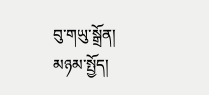བུ་གཡུ་སྒྲོན།
མཉམ་སྤྱོད།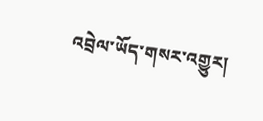འབྲེལ་ཡོད་གསར་འགྱུར།